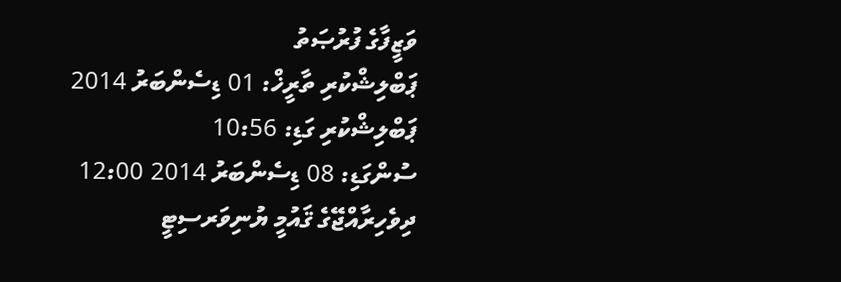ވަޒީފާގެ ފުރުޞަތު
ޕަބްލިޝްކުރި ތާރީޚް: 01 ޑިސެންބަރު 2014
ޕަބްލިޝްކުރި ގަޑި: 10:56
ސުންގަޑި: 08 ޑިސެންބަރު 2014 12:00
ދިވެހިރާއްޖޭގެ ޤައުމީ ޔުނިވަރސިޓީ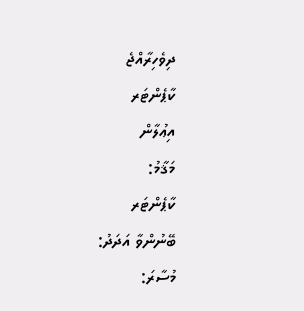ދިވެހިރާއްޖެ
ކާޕެންޓަރ
އިޢުލާން
މަޤާމު:
ކާޕެންޓަރ
ބޭނުންވާ އަދަދު:
މުސާރަ: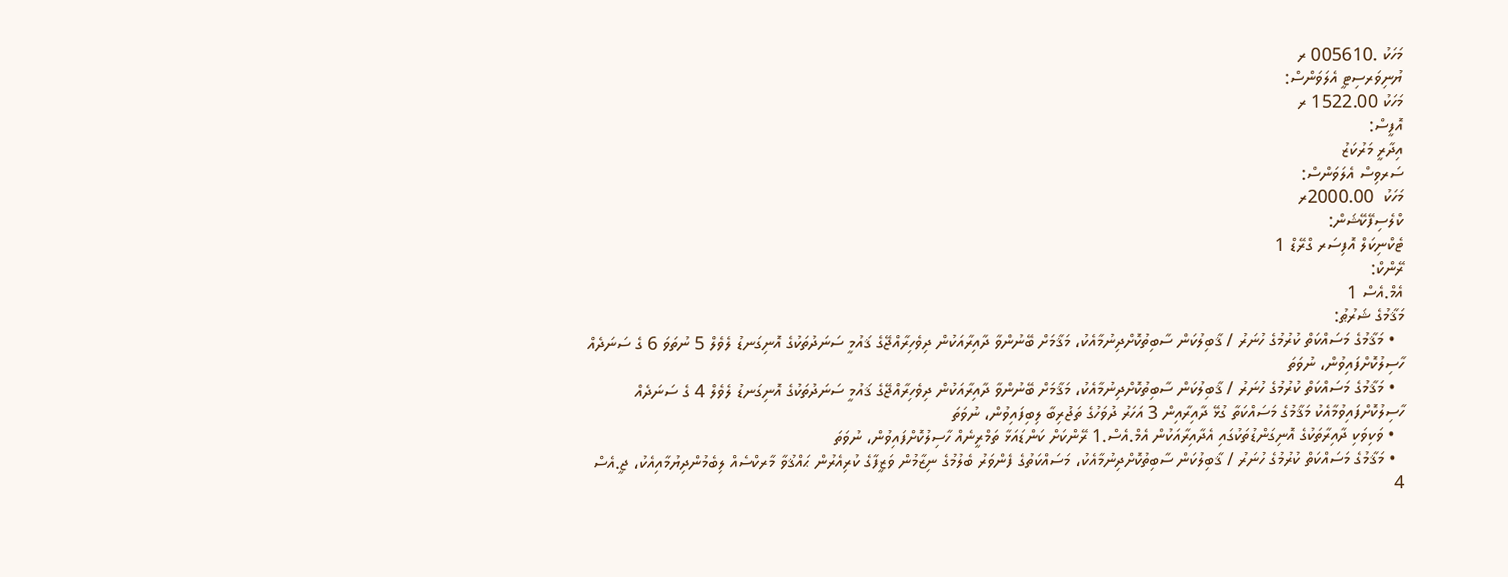މަހަކު .005610 ރ
ޔުނިވަރސިޓީ އެލަވަންސް:
މަހަކު 1522.00 ރ
އޮފީސް:
އިދާރީ މަރުކަޒު
ސަރވިސް އެލަވަންސް:
މަހަކު  2000.00ރ
ކްލެސިފޭކޭޝަން:
ޓެކްނިކަލް އޮފިސަރ ގްރޭޑް 1
ރޭންކް:
އެމް.އެސް 1
މަޤާމުގެ ޝަރުޠު:
  • މަޤާމުގެ މަސައްކަތް ކުރުމުގެ ހުނަރު / ޤާބިލުކަން ސާބިތުކޮށްދިނުމާއެކު، މަޤާމަށް ބޭނުންވާ ދާއިރާއަކުން ދިވެހިރާއްޖޭގެ ޤައުމީ ސަނަދުތަކުގެ އޮނިގަނޑު ލެވެލް 5 ނުތަވަ 6 ގެ ސަނަދެއް ހާސިލުކޮށްފައިވުން، ނުވަތަ
  • މަޤާމުގެ މަސައްކަތް ކުރުމުގެ ހުނަރު / ޤާބިލުކަން ސާބިތުކޮށްދިނުމާއެކު، މަޤާމަށް ބޭނުންވާ ދާއިރާއަކުން ދިވެހިރާއްޖޭގެ ޤައުމީ ސަނަދުތަކުގެ އޮނިގަނޑު ލެވެލް 4 ގެ ސަނަދެއް ހާސިލުކޮށްފައިވުމާއެކު މަޤާމުގެ މަސައްކަތާ ގުޅޭ ދާއިރާއިން 3 އަހަރު ދުވަހުގެ ތަޖުރިބާ ލިބިފައިވުން، ނުވަތަ
  • ވަކިވަކި ދާއިރާތަކުގެ އޮނިގަންޑުތަކުގައި އެދާއިރާއަކުން އެމް.އެސް.1 ރޭންކަށް ކަންޑައަޅާ ތަމްރީނެއް ހާސިލުކޮށްފައިވުން، ނުވަތަ
  • މަޤާމުގެ މަސައްކަތް ކުރުމުގެ ހުނަރު / ޤާބިލުކަން ސާބިތުކޮށްދިނުމާއެކު، މަސައްކަތުގެ ފެންވަރު ބެލުމުގެ ނިޒާމުން ވަޒީފާގެ ކުރިއެރުން ޙައްޤުވާ މާރކްސެއް ލިބެމުންދިޔުމާއިއެކު، ޖީ.އެސް 4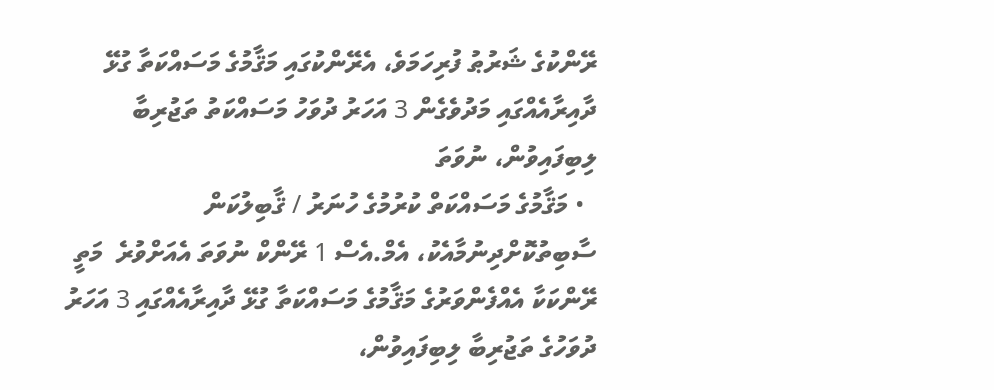ރޭންކުގެ ޝަރުޠު ފުރިހަމަވެ، އެރޭންކުގައި މަޤާމުގެ މަސައްކަތާ ގުޅޭ ދާއިރާއެއްގައި މަދުވެގެން 3 އަހަރު ދުވަހު މަސައްކަތު ތަޖުރިބާ ލިބިފައިވުން، ނުވަތަ
  • މަޤާމުގެ މަސައްކަތް ކުރުމުގެ ހުނަރު / ޤާބިލުކަން ސާބިތުކޮށްދިނުމާއެކު، އެމް.އެސް 1 ރޭންކް ނުވަތަ އެއަށްވުރެ  މަތީ ރޭންކަކާ އެއްފެންވަރުގެ މަޤާމުގެ މަސައްކަތާ ގުޅޭ ދާއިރާއެއްގައި 3 އަހަރު ދުވަހުގެ ތަޖުރިބާ ލިބިފައިވުން،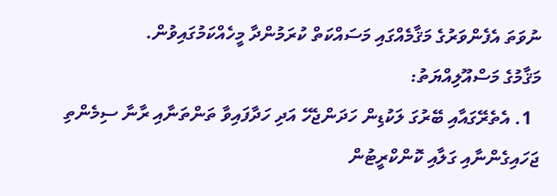ނުވަތަ އެފެންވަރުގެ މަޤާމެއްގައި މަސައްކަތް ކުރަމުންދާ މީހެއްކަމުގައިވުން.
މަޤާމުގެ މަސްއޫލިއްޔަތު:
  1. އެތެރޭގައާއި ބޭރުގަ ލަކުޑިން ހަދަންޖެހޭ އަދި ހަދާފައިވާ ތަންތަނާއި ރާނާ ސިމެންތި ޖަހައިގެންނާއި ގަލާއި ކޮންކްރީޓުން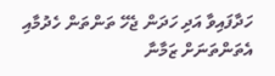ހަދާފައިވާ އަދި ހަދަން ޖެހޭ ތަންތަން ހެދުމާއި އެތަންތަނަށް ޒަމާނާ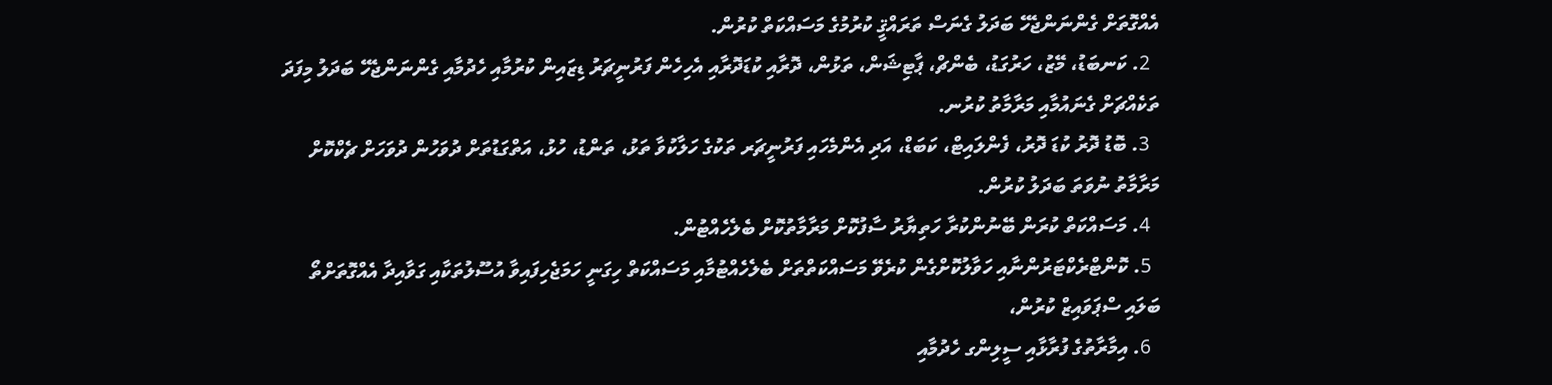އެއްގޮތަށް ގެންނަންޖެހޭ ބަދަލު ގެނަސް ތަރައްޤީ ކުރުމުގެ މަސައްކަތް ކުރުން.
  2. ކަނބަޑު، މޭޒު، ހަރުގަޑު، ބެންޗް، ޕާޓިޝަން، ތަޅުން، ދޮރާއި ކުޑަދޮރާއި އެހިހެން ފަރުނީޗަރު ޑިޒައިން ކުރުމާއި ހެދުމާއި ގެންނަންޖެހޭ ބަދަލު މިފަދަ ތަކެއްޗަށް ގެނައުމާއި މަރާމާތު ކުރުނ.
  3. ބޮޑު ދޮރު ކުޑަ ދޮރު، ފެންލައިޓް، ކަބަޑް، އަދި އެންމެހައި ފަރުނީޗަރ ތަކުގެ ހަލާކުވާ ތަޅު، ތަންޑު، ހުޅު، އަތްގަޑުތަށް ދުވަހުން ދުވަހަށް ޗެކްކޮށް މަރާމާތު ނުވަތަ ބަދަލު ކުރުން.
  4. މަސައްކަތް ކުރަން ބޭނުންކުރާ ހަތިޔާރު ސާފުކޮށް މަރާމާތުކޮށް ބެލެހެއްޓުން.
  5. ކޮންޓްރެކްޓަރުންނާއި ހަވާލުކޮށްގެން ކުރެވޭ މަސައްކަތްތަށް ބެލެހެއްޓުމާއި މަސައްކަތް ހިގަނީ ހަމަޖެހިފައިވާ އުސޫލުތަކާއި ގަވާއިދާ އެއްގޮތަށްތޯ ބަލައި ސްޕަވައިޒް ކުރުން،
  6. އިމާރާތުގެ ފުރާޅާއި ސީލިންގ ހެދުމާއި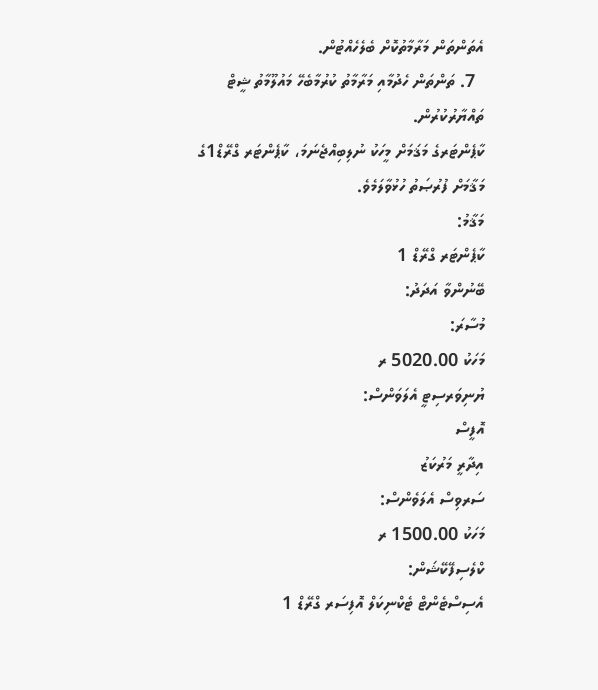އެތަންތަން މަރާމާތުކޮށް ބެލެހެއްޓުން.
  7. ތަންތަން ހެދުމާއި މަރާމާތު ކުރުމާބެހޭ މައުލޫމާތު ޝީޓް ތައްޔާރުކުރުން.
ކާޕެންޓަރގެ މަޤަމަށް މީހަކު ނުލިބިއްޖެނަމަ، ކާޕެންޓަރ ގްރޭޑް1ގެ މަޤާމަށް ފުރުޞަތު ހުޅުވާލަމެވެ.
މަޤާމު:
ކާޕެންޓަރ ގްރޭޑް 1
ބޭނުންވާ އަދަދު:
މުސާރަ:
މަހަކު 5020.00 ރ
ޔުނިވަރސިޓީ އެލަވަންސް:
އޮފީސް
އިދާރީ މަރުކަޒު
ސަރވިސް އެލަވެންސް:
މަހަކު 1500.00 ރ
ކްލެސިފޭކޭޝަން:
އެސިސްޓެންޓް ޓެކްނިކަލް އޮފިސަރ ގްރޭޑް 1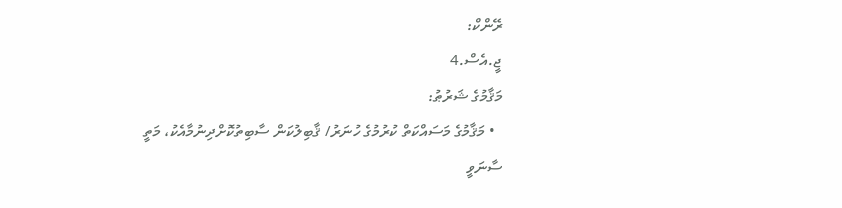ރޭންކް:
ޖީ.އެސް.4
މަޤާމުގެ ޝަރުޠު:
  • މަޤާމުގެ މަސައްކަތް ކުރުމުގެ ހުނަރު/ ޤާބިލުކަން ސާބިތުކޮށްދިނުމާއެކު، މަތީ ސާނަވީ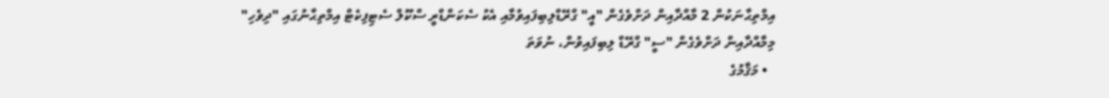އިމްތިޙާނަކުން 2 މާއްދާއިން ދަށްވެގެން "އީ" ގްރޭޑްލިބިފައިވުމާއި އެކު ސެކަންޑްރީ ސްކޫލް ސެޓިފިކެޓް އިމްތިޙާނުގައި "ދިވެހި" މިމާއްދާއިން ދަށްވެގެން "ސީ" ގްރޭޑް ލިބިފައިވުން، ނުވަތަ
  • މަޤާމުގެ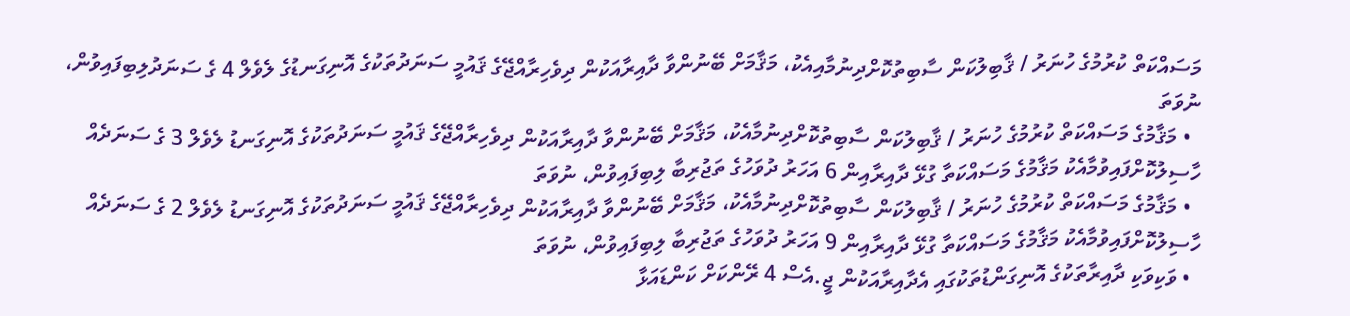މަސައްކަތް ކުރުމުގެ ހުނަރު / ޤާބިލުކަން ސާބިތުކޮށްދިނުމާއިއެކު، މަޤާމަށް ބޭނުންވާ ދާއިރާއަކުން ދިވެހިރާއްޖޭގެ ޤައުމީ ސަނަދުތަކުގެ އޮނިގަނޑުގެ ލެވެލް 4 ގެ ސަނަދުލިބިފައިވުން، ނުވަތަ
  • މަޤާމުގެ މަސައްކަތް ކުރުމުގެ ހުނަރު / ޤާބިލުކަން ސާބިތުކޮށްދިނުމާއެކު، މަޤާމަށް ބޭނުންވާ ދާއިރާއަކުން ދިވެހިރާއްޖޭގެ ޤައުމީ ސަނަދުތަކުގެ އޮނިގަނޑު ލެވެލް 3 ގެ ސަނަދެއް ހާސިލުކޮށްފައިވުމާއެކު މަޤާމުގެ މަސައްކަތާ ގުޅޭ ދާއިރާއިން 6 އަހަރު ދުވަހުގެ ތަޖުރިބާ ލިބިފައިވުން، ނުވަތަ
  • މަޤާމުގެ މަސައްކަތް ކުރުމުގެ ހުނަރު / ޤާބިލުކަން ސާބިތުކޮށްދިނުމާއެކު، މަޤާމަށް ބޭނުންވާ ދާއިރާއަކުން ދިވެހިރާއްޖޭގެ ޤައުމީ ސަނަދުތަކުގެ އޮނިގަނޑު ލެވެލް 2 ގެ ސަނަދެއް ހާސިލުކޮށްފައިވުމާއެކު މަޤާމުގެ މަސައްކަތާ ގުޅޭ ދާއިރާއިން 9 އަހަރު ދުވަހުގެ ތަޖުރިބާ ލިބިފައިވުން، ނުވަތަ
  • ވަކިވަކި ދާއިރާތަކުގެ އޮނިގަންޑުތަކުގައި އެދާއިރާއަކުން ޖީ.އެސް 4 ރޭންކަށް ކަންޑައަޅާ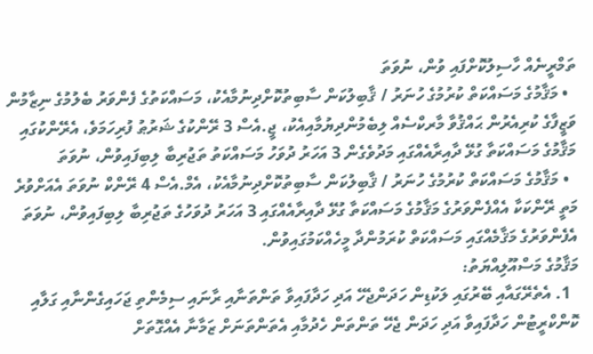ތަމްރީނެއް ހާސިލުކޮށްފައި ވުން، ނުވަތަ
  • މަޤާމުގެ މަސައްކަތް ކުރުމުގެ ހުނަރު / ޤާބިލުކަން ސާބިތުކޮށްދިނުމާއެކު، މަސައްކަތުގެ ފެންވަރު ބެލުމުގެ ނިޒާމުން ވަޒީފާގެ ކުރިއެރުން ޙައްޤުވާ މާރކްސެއް ލިބެމުންދިޔުމާއިއެކު، ޖީ.އެސް 3 ރޭންކުގެ ޝަރުޠު ފުރިހަމަވެ، އެރޭންކުގައި މަޤާމުގެ މަސައްކަތާ ގުޅޭ ދާއިރާއެއްގައި މަދުވެގެން 3 އަހަރު ދުވަހު މަސައްކަތު ތަޖުރިބާ ލިބިފައިވުން، ނުވަތަ
  • މަޤާމުގެ މަސައްކަތް ކުރުމުގެ ހުނަރު / ޤާބިލުކަން ސާބިތުކޮށްދިނުމާއެކު، އެމް.އެސް 4 ރޭންކް ނުވަތަ އެއަށްވުރެ  މަތީ ރޭންކަކާ އެއްފެންވަރުގެ މަޤާމުގެ މަސައްކަތާ ގުޅޭ ދާއިރާއެއްގައި 3 އަހަރު ދުވަހުގެ ތަޖުރިބާ ލިބިފައިވުން، ނުވަތަ އެފެންވަރުގެ މަޤާމެއްގައި މަސައްކަތް ކުރަމުންދާ މީހެއްކަމުގައިވުން.
މަޤާމުގެ މަސްއޫލިއްޔަތު:
  1. އެތެރޭގައާއި ބޭރުގައި ލަކުޑިން ހަދަންޖެހޭ އަދި ހަދާފައިވާ ތަންތަނާއި ރާނައި ސިމެންތި ޖަހައިގެންނާއި ގަލާއި ކޮންކްރީޓުން ހަދާފައިވާ އަދި ހަދަން ޖެހޭ ތަންތަން ހެދުމާއި އެތަންތަނަށް ޒަމާނާ އެއްގޮތަށް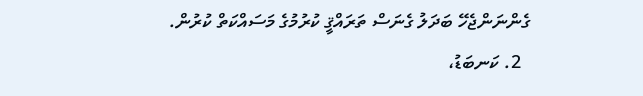ގެންނަންޖެހޭ ބަދަލު ގެނަސް ތަރައްޤީ ކުރުމުގެ މަސައްކަތް ކުރުން.
  2. ކަނބަޑު،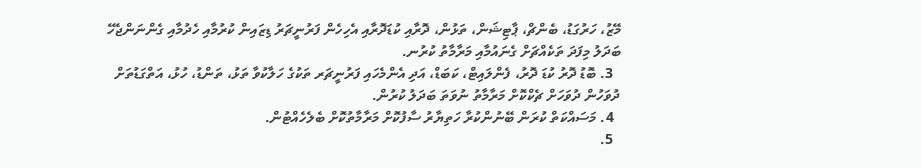މޭޒު، ހަރުގަޑު، ބެންޗް، ޕާޓިޝަން، ތަޅުން، ދޮރާއި ކުޑަދޮރާއި އެހިހެން ފަރުނީޗަރު ޑިޒައިން ކުރުމާއި ހެދުމާއި ގެންނަންޖެހޭ ބަދަލު މިފަދަ ތަކެއްޗަށް ގެނައުމާއި މަރާމާތު ކުރުނ.
  3. ބޮޑު ދޮރު ކުޑަ ދޮރު، ފެންލައިޓް، ކަބަޑް، އަދި އެންމެހައި ފަރުނީޗަރ ތަކުގެ ހަލާކުވާ ތަޅު، ތަންޑު، ހުޅު، އަތްގަޑުތަށް ދުވަހުން ދުވަހަށް ޗެކްކޮށް މަރާމާތު ނުވަތަ ބަދަލު ކުރުން.
  4. މަސައްކަތް ކުރަން ބޭނުންކުރާ ހަތިޔާރު ސާފުކޮށް މަރާމާތުކޮށް ބެލެހެއްޓުން.
  5.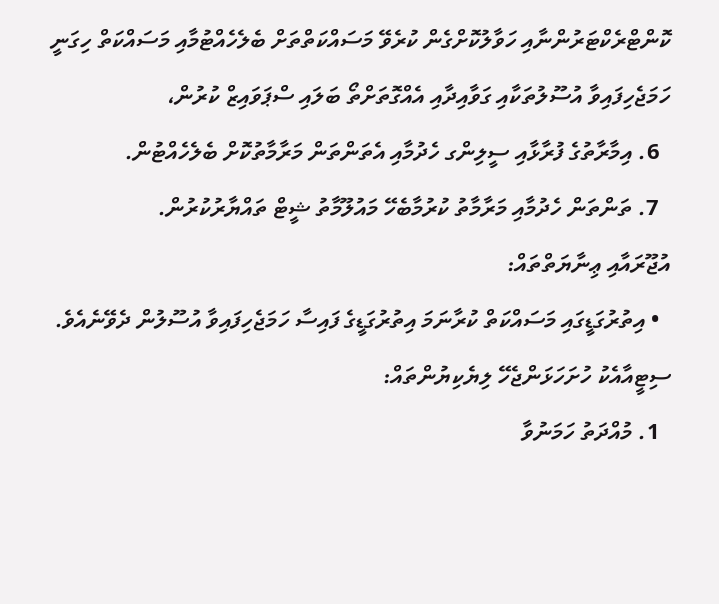ކޮންޓްރެކްޓަރުންނާއި ހަވާލުކޮށްގެން ކުރެވޭ މަސައްކަތްތަށް ބެލެހެއްޓުމާއި މަސައްކަތް ހިގަނީ ހަމަޖެހިފައިވާ އުސޫލުތަކާއި ގަވާއިދާއި އެއްގޮތަށްތޯ ބަލައި ސްޕަވައިޒް ކުރުން،
  6. އިމާރާތުގެ ފުރާޅާއި ސީލިންގ ހެދުމާއި އެތަންތަން މަރާމާތުކޮށް ބެލެހެއްޓުން.
  7. ތަންތަން ހެދުމާއި މަރާމާތު ކުރުމާބެހޭ މައުލޫމާތު ޝީޓް ތައްޔާރުކުރުން.
އުޖޫރައާއި ޢިނާޔަތްތައް:
  • އިތުރުގަޑީގައި މަސައްކަތް ކުރާނަމަ އިތުރުގަޑީގެ ފައިސާ ހަމަޖެހިފައިވާ އުސޫލުން ދެވޭނެއެވެ.
ސިޓީއާއެކު ހުށަހަޅަންޖެހޭ ލިޔެކިޔުންތައް:
  1. މުއްދަތު ހަމަނުވާ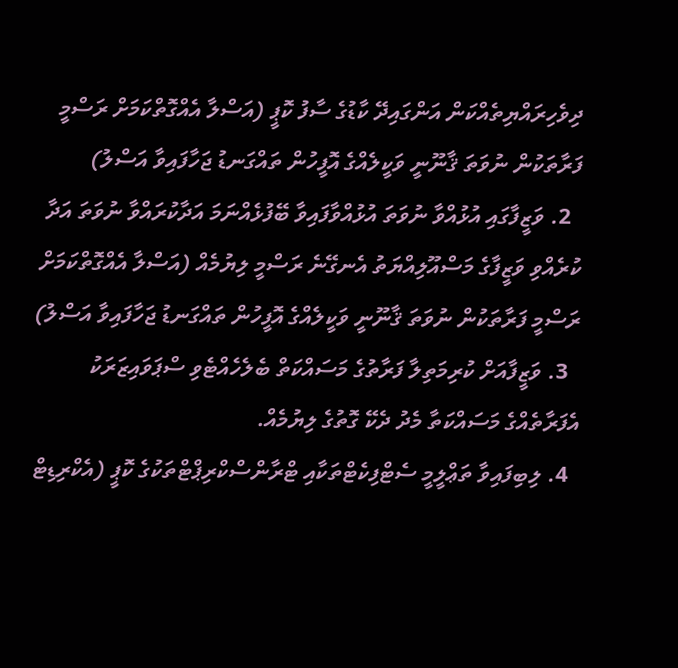ދިވެހިރައްޔިތެއްކަން އަންގައިދޭ ކާޑުގެ ސާފު ކޮޕީ (އަސްލާ އެއްގޮތްކަމަށް ރަސްމީ ފަރާތަކުން ނުވަތަ ޤާނޫނީ ވަކީލެއްގެ އޮފީހުން ތައްގަނޑު ޖަހާފައިވާ އަސްލު)
  2. ވަޒީފާގައި އުޅުއްވާ ނުވަތަ އުޅުއްވާފައިވާ ބޭފުޅެއްނަމަ އަދާކުރައްވާ ނުވަތަ އަދާ ކުރެއްވި ވަޒީފާގެ މަސްއޫލިއްޔަތު އެނގޭނެ ރަސްމީ ލިޔުމެއް (އަސްލާ އެއްގޮތްކަމަށް ރަސްމީ ފަރާތަކުން ނުވަތަ ޤާނޫނީ ވަކީލެއްގެ އޮފީހުން ތައްގަނޑު ޖަހާފައިވާ އަސްލު)
  3. ވަޒީފާއަށް ކުރިމަތިލާ ފަރާތުގެ މަސައްކަތް ބެލެހެއްޓެވި ސްޕަވައިޒަރަކު އެފަރާތެއްގެ މަސައްކަތާ މެދު ދެކޭ ގޮތުގެ ލިޔުމެއް.
  4. ލިބިފައިވާ ތަޢްލީމީ ސެޓްފިކެޓްތަކާއި ޓްރާންސްކްރިޕްޓްތަކުގެ ކޮޕީ (އެކްރިޑިޓް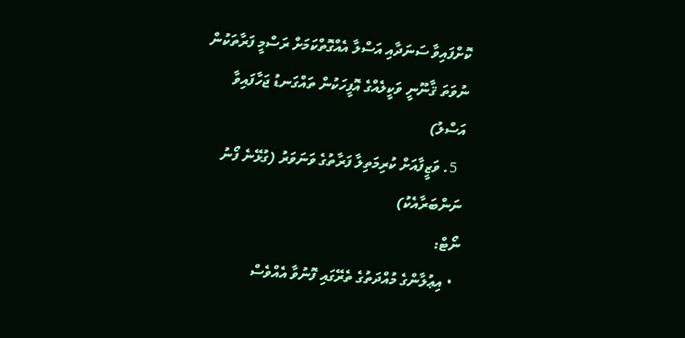ކޮށްފައިވާ ސަނަދާއި އަސްލާ އެއްގޮތްކަމަށް ރަސްމީ ފަރާތަކުން ނުވަތަ ޤާނޫނީ ވަކީލެއްގެ އޮފީހަކުން ތައްގަނޑު ޖަހާފައިވާ އަސްލު)
  5. ވަޒީފާއަށް ކުރިމަތިލާ ފަރާތުގެ ވަނަވަރު (ގުޅޭނެ ފޯނު ނަންބަރާއެކު)
ނޯޓް:
  • އިޢުލާންގެ މުއްދަތުގެ ތެރޭގައި ފޮނުވާ އެއްވެސް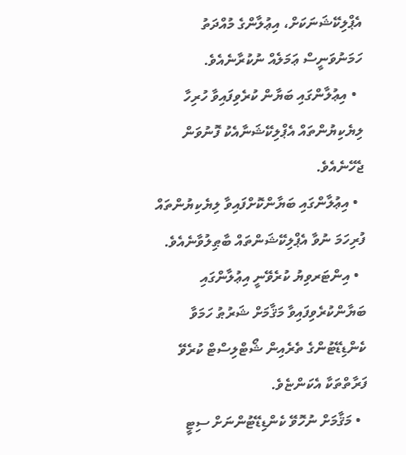އެޕްލިކޭޝަނަކަށް، އިޢުލާންގެ މުއްދަތު ހަމަނުވަނީސް ޢަމަލެއް ނުކުރާނެއެވެ.
  • އިޢުލާންގައި ބަޔާން ކުރެވިފައިވާ ހުރިހާ ލިޔެކިޔުންތައް އެޕްލިކޭޝަނާއެކު ފޮނުވަން ޖެހޭނެއެވެ.
  • އިޢުލާންގައި ބަޔާންކޮށްފައިވާ ލިޔެކިޔުންތައް ފުރިހަމަ ނުވާ އެޕްލިކޭޝަންތައް ބާޠިލުވާނެއެވެ.
  • އިންޓަރވިޔު ކުރެވޭނީ އިޢުލާންގައި ބަޔާންކުރެވިފައިވާ މަޤާމަށް ޝަރުޠު ހަމަވާ ކެންޑިޑޭޓުންގެ ތެރެއިން ޝޯޓްލިސްޓް ކުރެވޭ ފަރާތްތަކާ އެކަންޏެވެ.
  • މަޤާމަށް ނުހޮވޭ ކެންޑިޑޭޓުންނަށް ސިޓީ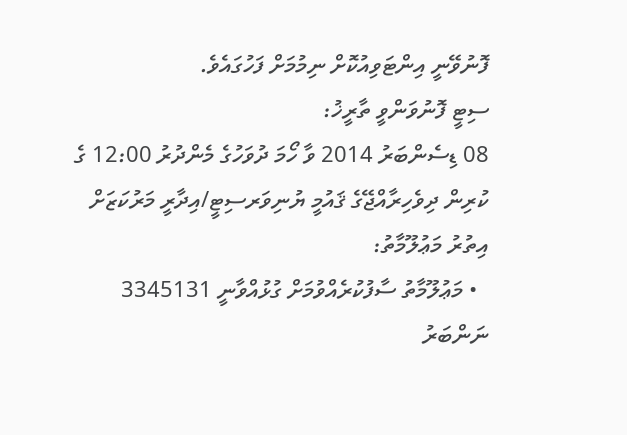ފޮނުވޭނީ އިންޓަވިއުކޮށް ނިމުމަށް ފަހުގައެވެ.
ސިޓީ ފޮނުވަންވީ ތާރީޚު:
08 ޑިސެންބަރު 2014 ވާ ހޯމަ ދުވަހުގެ މެންދުރު 12:00 ގެ ކުރިން ދިވެހިރާއްޖޭގެ ޤައުމީ ޔުނިވަރސިޓީ/އިދާރީ މަރުކަޒަށް
އިތުރު މަޢުލޫމާތު:
  • މަޢުލޫމާތު ސާފުކުރެއްވުމަށް ގުޅުއްވާނީ 3345131 ނަންބަރު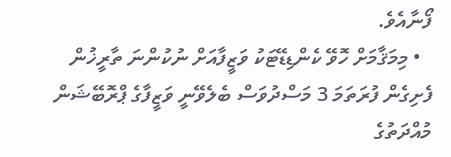ފޯނާއެވެ.
  • މިމަޤާމަށް ހޮވޭ ކެންޑިޑޭޓަކު ވަޒީފާއަށް ނުކުންނަ ތާރީޚުން ފެށިގެން ފުރަތަމަ 3 މަސްދުވަސް ބެލެވޭނީ ވަޒީފާގެ ޕްރޮބޭޝަން މުއްދަތުގެ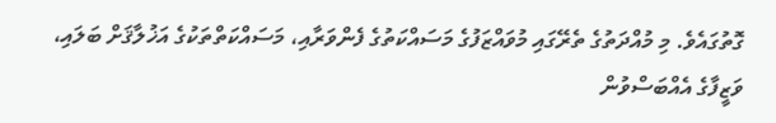ގޮތުގައެވެ. މި މުއްދަތުގެ ތެރޭގައި މުވައްޒަފުގެ މަސައްކަތުގެ ފެންވަރާއި، މަސައްކަތްތަކުގެ އަޚުލާޤަށް ބަލައި، ވަޒީފާގެ އެއްބަސްވުން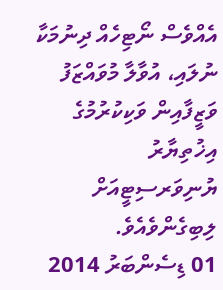އެއްވެސް ނޯޓިހެއް ދިނުމަކާ ނުލައި، އުވާލާ މުވައްޒަފު ވަޒީފާއިން ވަކިކުރުމުގެ އިޚުތިޔާރު ޔުނިވަރސިޓީއަށް ލިބިގެންވެއެވެ.
01 ޑިސެންބަރު 2014